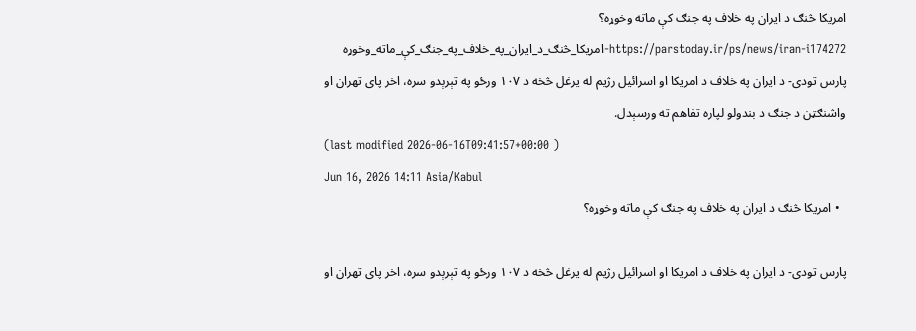امریکا څنګ د ایران په خلاف په جنګ کې ماته وخوړه؟
https://parstoday.ir/ps/news/iran-i174272-امریکا_څنګ_د_ایران_په_خلاف_په_جنګ_کې_ماته_وخوړه
پارس تودی- د ایران په خلاف د امریکا او اسرائیل رژیم له یرغل څخه د ۱۰۷ ورځو په تېرېدو سره، اخر پای تهران او واشنګټن د جنګ د بندولو لپاره تفاهم ته ورسېدل.
(last modified 2026-06-16T09:41:57+00:00 )
Jun 16, 2026 14:11 Asia/Kabul
  • امریکا څنګ د ایران په خلاف په جنګ کې ماته وخوړه؟

پارس تودی- د ایران په خلاف د امریکا او اسرائیل رژیم له یرغل څخه د ۱۰۷ ورځو په تېرېدو سره، اخر پای تهران او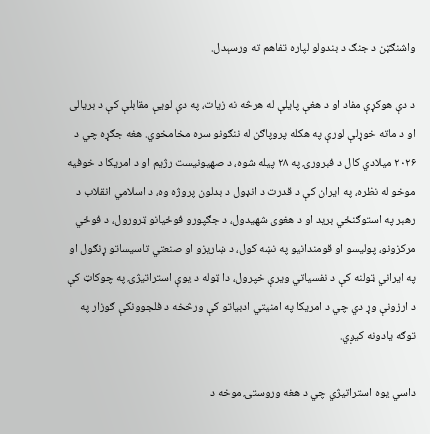واشنګټن د جنګ د بندولو لپاره تفاهم ته ورسېدل.

د دې هوکړې مفاد او د هغې پایلې له هرڅه نه زیات، په دې لویې مقابلې کې د بریالی او د ماته خوړلې لورې په هکله پروپاګن له ننګونو سره مخامخوي. هغه جګړه چي د ۲۰۲۶ میلادي کال د فبرورۍ په ۲۸ پیله شوه، د صهیونیست رژیم او د امریکا د خوفیه موخو له نظره، په ایران کې د قدرت د انډول د بدلون پروژه وه، د اسلامي انقلاب د رهبر په استوګنځي برید او د هغوی شهیدول، د جګپورو فوځیانو ټرورول، د فوځي مرکزونو، پولیسو او قومندانیو په نښه کول، د ښاریزو او صنعتي تاسیساتو ړنګول او په ایراني ټولنه کې د نفسیاتي ویرې خپرول، دا ټوله د یوې استراتیژۍ په چوکاټ کې د ارزونې وړ دي چي د امریکا په امنیتي ادبیاتو کې ورڅخه د فلجوونکې ګوزار په توګه یادونه کیږي.

داسي یوه استراتیژي چي د هغه وروستۍ موخه د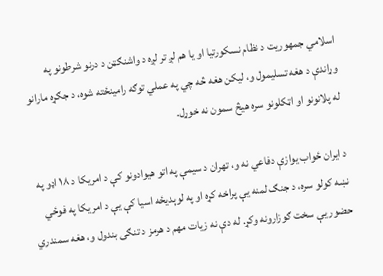اسلامي جمهوریت د نظام نسکورتیا او یا هم لږ تر لږه د واشنګټن د درنو شرطونو په وړاندې د هغه تسلیمول و، لیکن هغه څه چي په عملي توګه رامینځته شوه، د جګړه مارانو له پلانونو او اټکلونو سره هیڅ سمون نه خوړل.

د ایران ځواب یوازې دفاعي نه و، تهران د سیمې په اتو هیوادونو کې د امریکا د ۱۸ اډو په نښه کولو سره، د جنګ لمنه یې پراخه کړه او په لوېدیځه اسیا کې یې د امریکا په فوځي حضور یې سخت ګوزارونه وکړ. له دې نه زیات مهم د هرمز د تنګی بندول و، هغه سمندري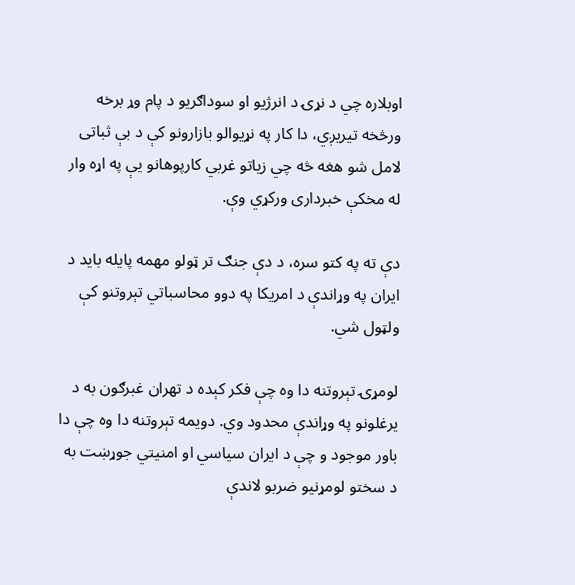اوبلاره چي د نړۍ د انرژیو او سوداګریو د پام وړ برخه ورڅخه تیریږي، دا کار په نړیوالو بازارونو کې د بې ثباتی لامل شو هغه څه چي زیاتو غربي کارپوهانو یې په اړه وار له مخکې خبرداری ورکړي وې.

دې ته په کتو سره، د دې جنګ تر ټولو مهمه پایله باید د ایران په وړاندې د امریکا په دوو محاسباتي تېروتنو کې ولټول شي.

لومړۍ تېروتنه دا وه چې فکر کېده د تهران غبرګون به د یرغلونو په وړاندې محدود وي. دویمه تېروتنه دا وه چې دا باور موجود و چې د ایران سیاسي او امنیتي جوړښت به د سختو لومړنیو ضربو لاندې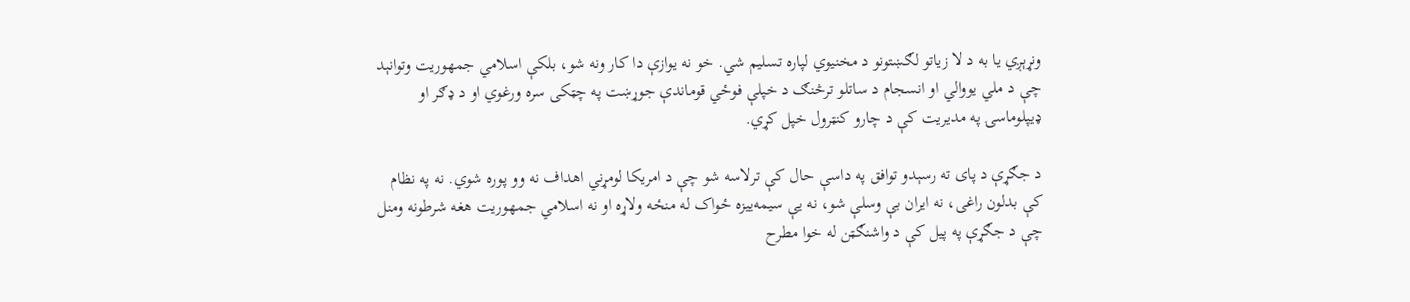ونړېږي یا به د لا زیاتو لګښتونو د مخنیوي لپاره تسلیم شي. خو نه یوازې دا کار ونه شو، بلکې اسلامي جمهوریت وتوانېد چې د ملي یووالي او انسجام د ساتلو ترڅنګ د خپلې فوځي قوماندې جوړښت په چټکی سره ورغوي او د ډګر او ډیپلوماسۍ په مدیریت کې د چارو کنټرول خپل کړي.

د جګړې د پای ته رسېدو توافق په داسې حال کې ترلاسه شو چې د امریکا لومړني اهداف نه وو پوره شوي. نه په نظام کې بدلون راغی، نه ایران بې وسلې شو، نه یې سیمه‌ییزه ځواک له منځه ولاړه او نه اسلامي جمهوریت هغه شرطونه ومنل چې د جګړې په پیل کې د واشنګټن له خوا مطرح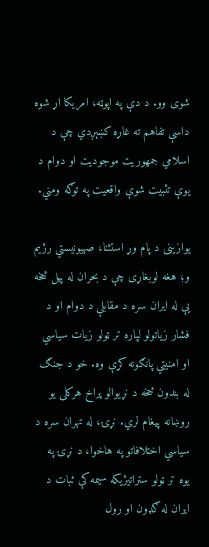شوی وو. د دې په اپوټه، امریکا اړ شوه داسې تفاهم ته غاړه کښېږدي چې د اسلامي جمهوریت موجودیت او دوام د یوې تثبیت شوې واقعیت په توګه ومني.

یوازینی د پام وړ استثنا، صهیونیستي رژیم و؛ هغه لوبغاړی چې د بحران له پیل څخه یې له ایران سره د مقابلې د دوام او د فشار زیاتولو لپاره تر ټولو زیات سیاسي او امنیتي پانګونه کړې وه. خو د جنګ له بندون څخه د نړیوالو پراخ هرکلی یو روښانه پیغام لري. نړۍ، له تهران سره د سیاسي اختلافاتو په هاخوا، د نړۍ په یوه تر ټولو ستراتیژیکه سیمه کې ثبات د ایران له ګډون او رول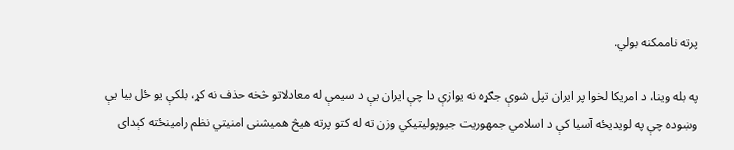پرته ناممکنه بولي.

په بله وینا، د امریکا لخوا پر ایران تپل شوې جګړه نه یوازې دا چې ایران یې د سیمې له معادلاتو څخه حذف نه کړ، بلکې یو ځل بیا یې وښوده چې په لویدیځه آسیا کې د اسلامي جمهوريت جیوپولیتیکي وزن ته له کتو پرته هیڅ همیشنی امنیتي نظم رامینځته کېدای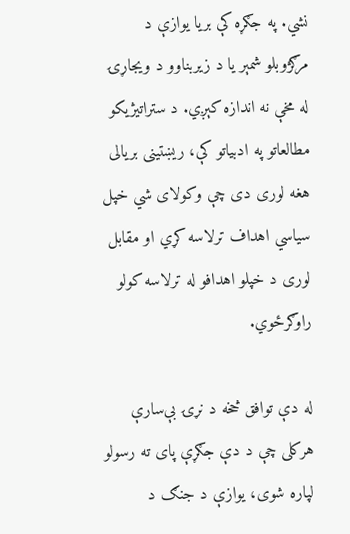نشي. په جګړه کې بریا یوازې د مرګژوبلو شمېر یا د زیربناوو د ویجاړۍ له مخې نه اندازه کېږي. د ستراتیژیکو مطالعاتو په ادبیاتو کې، ریښتینی بریالی هغه لوری دی چې وکولای شي خپل سیاسي اهداف ترلاسه کړي او مقابل لوری د خپلو اهدافو له ترلاسه کولو راوګرځوي.

له دې توافق څخه د نړۍ بې‌سارې هرکلی چې د دې جګړې پای ته رسولو لپاره شوی، یوازې د جنګ د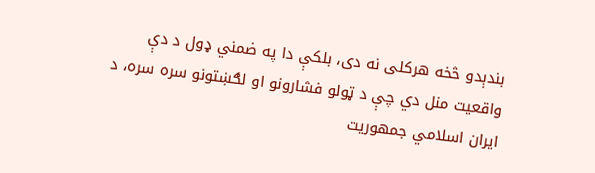بندېدو څخه هرکلی نه دی، بلکې دا په ضمني ډول د دې واقعیت منل دي چې د ټولو فشارونو او لګښتونو سره سره، د ایران اسلامي جمهوریت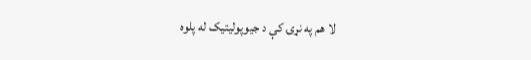لا هم په نړۍ کې د جیوپولیتیک له پلوه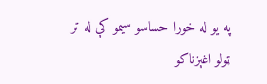په یو له خورا حساسو سیمو کې له تر ټولو اغېزناکو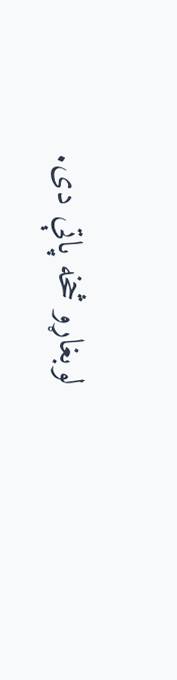لوبغاړو څخه پاتې دی.